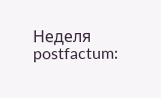Неделя postfactum: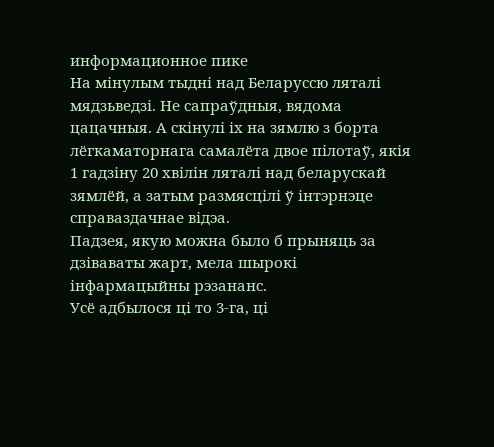информационное пике
На мінулым тыдні над Беларуссю ляталі мядзьведзі. Не сапраўдныя, вядома цацачныя. А скінулі іх на зямлю з борта лёгкаматорнага самалёта двое пілотаў, якія 1 гадзіну 20 хвілін ляталі над беларускай зямлёй, а затым размясцілі ў інтэрнэце справаздачнае відэа.
Падзея, якую можна было б прыняць за дзіваваты жарт, мела шырокі інфармацыйны рэзананс.
Усё адбылося ці то 3-га, ці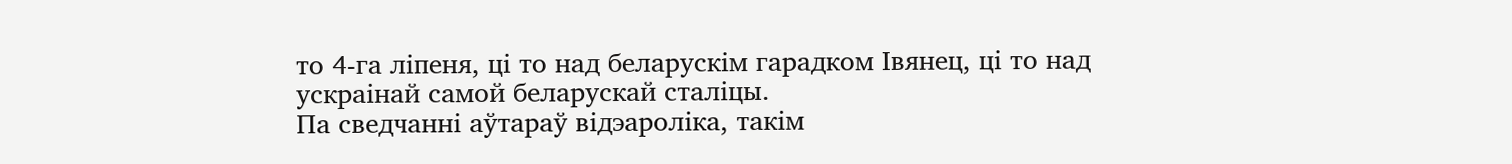то 4-га ліпеня, ці то над беларускім гарадком Івянец, ці то над ускраінай самой беларускай сталіцы.
Па сведчанні аўтараў відэароліка, такім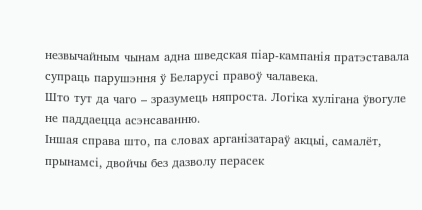незвычайным чынам адна шведская піар-кампанія пратэставала супраць парушэння ў Беларусі правоў чалавека.
Што тут да чаго – зразумець няпроста. Логіка хулігана ўвогуле не паддаецца асэнсаванню.
Іншая справа што, па словах арганізатараў акцыі, самалёт, прынамсі, двойчы без дазволу перасек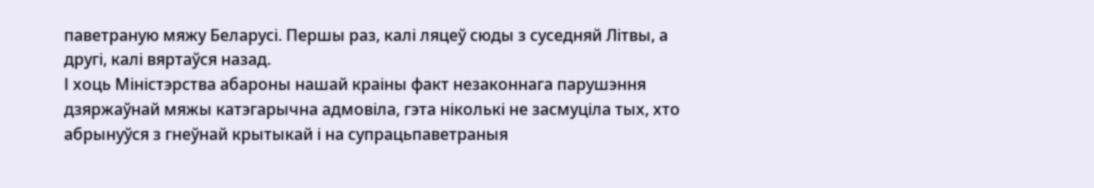паветраную мяжу Беларусі. Першы раз, калі ляцеў сюды з суседняй Літвы, а другі, калі вяртаўся назад.
І хоць Міністэрства абароны нашай краіны факт незаконнага парушэння дзяржаўнай мяжы катэгарычна адмовіла, гэта ніколькі не засмуціла тых, хто абрынуўся з гнеўнай крытыкай і на супрацьпаветраныя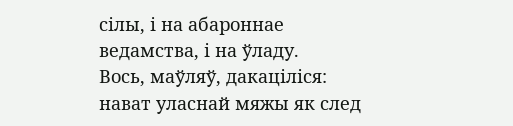сілы, і на абароннае ведамства, і на ўладу.
Вось, маўляў, дакаціліся: нават уласнай мяжы як след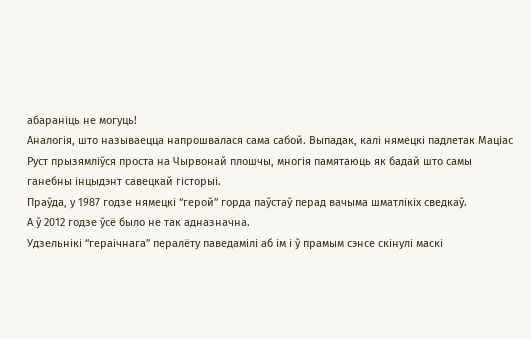абараніць не могуць!
Аналогія, што называецца напрошвалася сама сабой. Выпадак, калі нямецкі падлетак Маціас Руст прызямліўся проста на Чырвонай плошчы, многія памятаюць як бадай што самы ганебны інцыдэнт савецкай гісторыі.
Праўда, у 1987 годзе нямецкі “герой” горда паўстаў перад вачыма шматлікіх сведкаў.
А ў 2012 годзе ўсё было не так адназначна.
Удзельнікі “гераічнага” пералёту паведамілі аб ім і ў прамым сэнсе скінулі маскі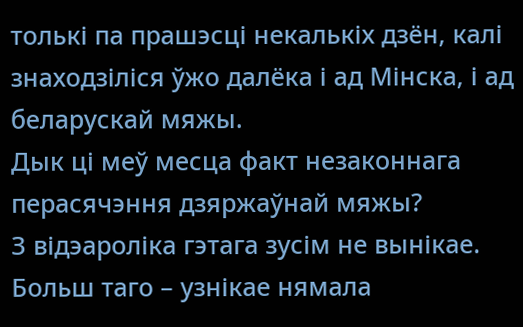толькі па прашэсці некалькіх дзён, калі знаходзіліся ўжо далёка і ад Мінска, і ад беларускай мяжы.
Дык ці меў месца факт незаконнага перасячэння дзяржаўнай мяжы?
З відэароліка гэтага зусім не вынікае. Больш таго – узнікае нямала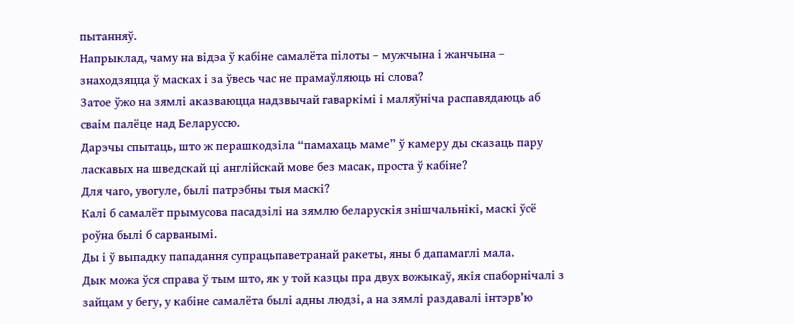пытанняў.
Напрыклад, чаму на відэа ў кабіне самалёта пілоты – мужчына і жанчына – знаходзяцца ў масках і за ўвесь час не прамаўляюць ні слова?
Затое ўжо на зямлі аказваюцца надзвычай гаваркімі і маляўніча распавядаюць аб сваім палёце над Беларуссю.
Дарэчы спытаць, што ж перашкодзіла “памахаць маме” ў камеру ды сказаць пару ласкавых на шведскай ці англійскай мове без масак, проста ў кабіне?
Для чаго, увогуле, былі патрэбны тыя маскі?
Калі б самалёт прымусова пасадзілі на зямлю беларускія знішчальнікі, маскі ўсё роўна былі б сарванымі.
Ды і ў выпадку пападання супрацьпаветранай ракеты, яны б дапамаглі мала.
Дык можа ўся справа ў тым што, як у той казцы пра двух вожыкаў, якія спаборнічалі з зайцам у бегу, у кабіне самалёта былі адны людзі, а на зямлі раздавалі інтэрв’ю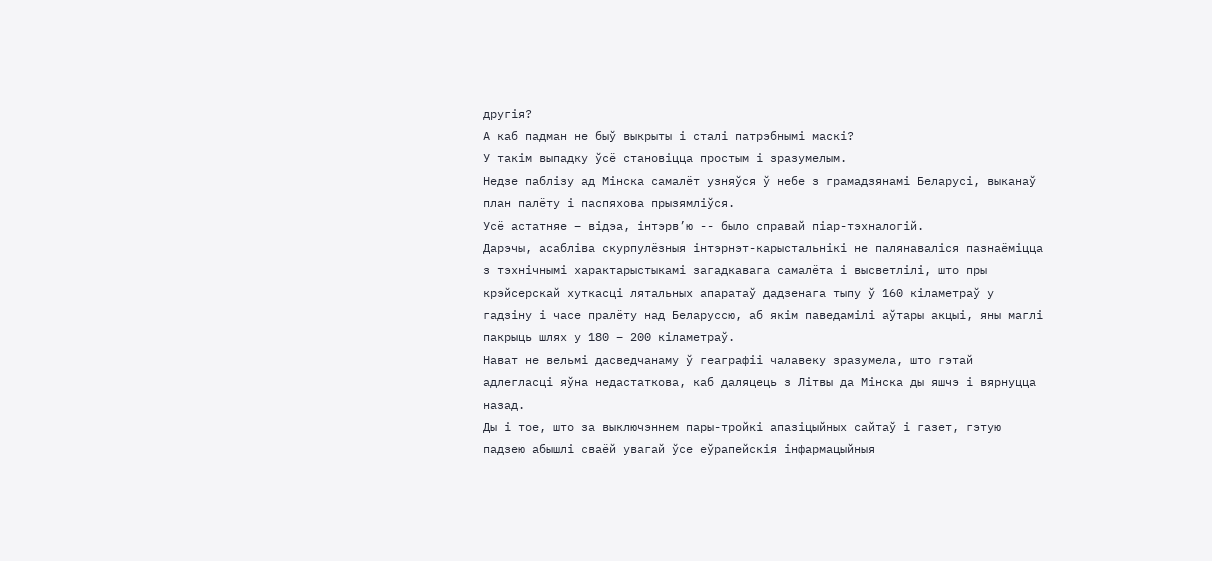другія?
А каб падман не быў выкрыты і сталі патрэбнымі маскі?
У такім выпадку ўсё становіцца простым і зразумелым.
Недзе паблізу ад Мінска самалёт узняўся ў небе з грамадзянамі Беларусі, выканаў план палёту і паспяхова прызямліўся.
Усё астатняе – відэа, інтэрв’ю -- было справай піар-тэхналогій.
Дарэчы, асабліва скурпулёзныя інтэрнэт-карыстальнікі не палянаваліся пазнаёміцца з тэхнічнымі характарыстыкамі загадкавага самалёта і высветлілі, што пры крэйсерскай хуткасці лятальных апаратаў дадзенага тыпу ў 160 кіламетраў у гадзіну і часе пралёту над Беларуссю, аб якім паведамілі аўтары акцыі, яны маглі пакрыць шлях у 180 – 200 кіламетраў.
Нават не вельмі дасведчанаму ў геаграфіі чалавеку зразумела, што гэтай адлегласці яўна недастаткова, каб даляцець з Літвы да Мінска ды яшчэ і вярнуцца назад.
Ды і тое, што за выключэннем пары-тройкі апазіцыйных сайтаў і газет, гэтую падзею абышлі сваёй увагай ўсе еўрапейскія інфармацыйныя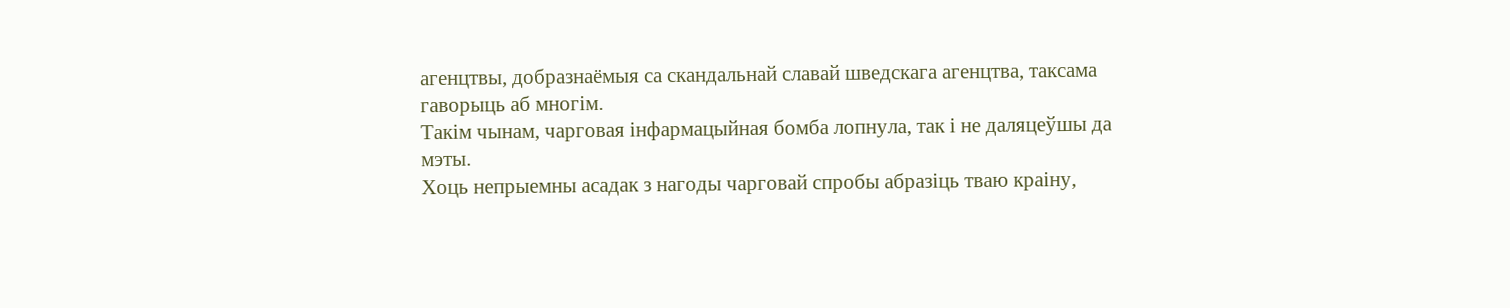агенцтвы, добразнаёмыя са скандальнай славай шведскага агенцтва, таксама гаворыць аб многім.
Такім чынам, чарговая інфармацыйная бомба лопнула, так і не даляцеўшы да мэты.
Хоць непрыемны асадак з нагоды чарговай спробы абразіць тваю краіну,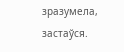зразумела, застаўся.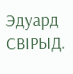Эдуард СВІРЫД.